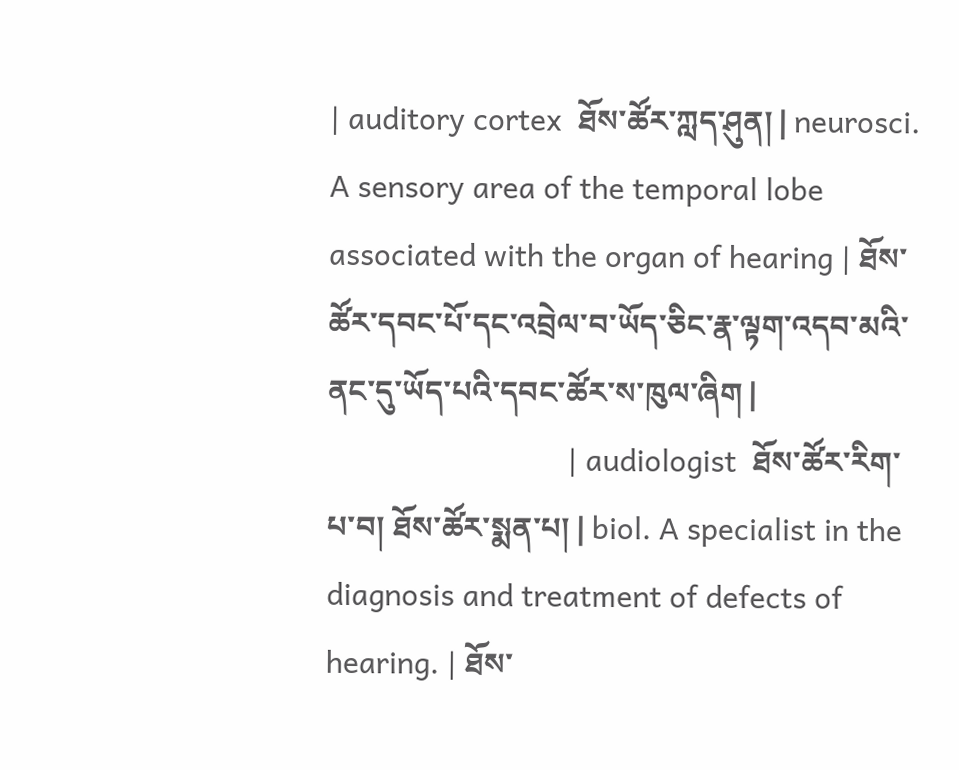| auditory cortex  ཐོས་ཚོར་ཀླད་ཤུན། | neurosci. A sensory area of the temporal lobe associated with the organ of hearing | ཐོས་ཚོར་དབང་པོ་དང་འབྲེལ་བ་ཡོད་ཅིང་རྣ་ལྟག་འདབ་མའི་ནང་དུ་ཡོད་པའི་དབང་ཚོར་ས་ཁུལ་ཞིག |
                              | audiologist  ཐོས་ཚོར་རིག་པ་བ། ཐོས་ཚོར་སྨན་པ། | biol. A specialist in the diagnosis and treatment of defects of hearing. | ཐོས་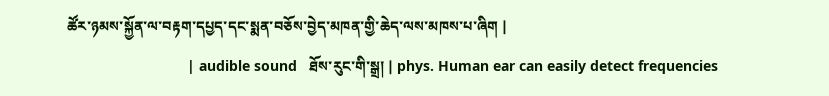ཚོར་ཉམས་སྐྱོན་ལ་བརྟག་དཔྱད་དང་སྨན་བཅོས་བྱེད་མཁན་གྱི་ཆེད་ལས་མཁས་པ་ཞིག |
                              | audible sound   ཐོས་རུང་གི་སྒྲ། | phys. Human ear can easily detect frequencies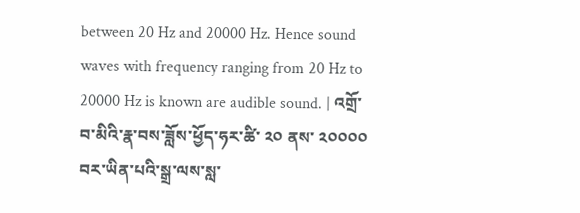between 20 Hz and 20000 Hz. Hence sound waves with frequency ranging from 20 Hz to 20000 Hz is known are audible sound. | འགྲོ་བ་མིའི་རྣ་བས་ཟློས་ཕྱོད་ཧར་ཚི་ ༢༠ ནས་ ༢༠༠༠༠ བར་ཡིན་པའི་སྒྲ་ལས་སླ་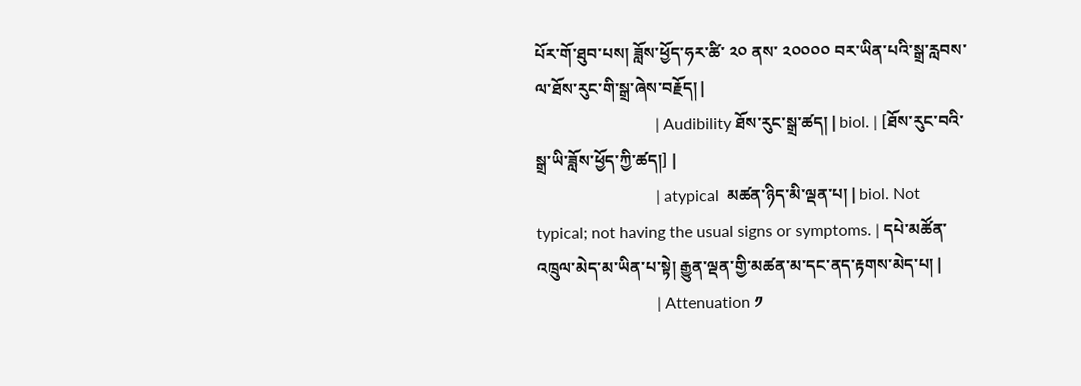པོར་གོ་ཐུབ་པས། ཟློས་ཕྱོད་ཧར་ཚི་ ༢༠ ནས་ ༢༠༠༠༠ བར་ཡིན་པའི་སྒྲ་རླབས་ལ་ཐོས་རུང་གི་སྒྲ་ཞེས་བརྗོད། |
                              | Audibility ཐོས་རུང་སྒྲ་ཚད། | biol. | [ཐོས་རུང་བའི་སྒྲ་ཡི་ཟློས་ཕྱོད་ཀྱི་ཚད།] |
                              | atypical  མཚན་ཉིད་མི་ལྡན་པ། | biol. Not typical; not having the usual signs or symptoms. | དཔེ་མཚོན་འཁྲུལ་མེད་མ་ཡིན་པ་སྟེ། རྒྱུན་ལྡན་གྱི་མཚན་མ་དང་ནད་རྟགས་མེད་པ། |
                              | Attenuation ༡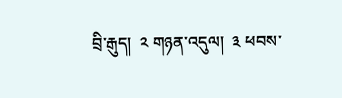བྲི་རྒུད།  ༢ གཉན་འདུལ།  ༣ ཕབས་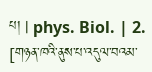པ། | phys. Biol. | 2. [གཉན་ཁའི་ནུས་པ་འདུལ་བའམ་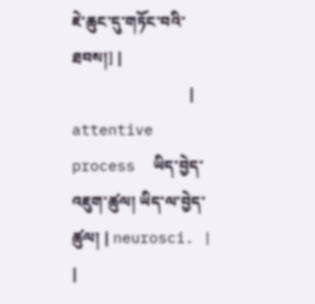ཇེ་ཆུང་དུ་གཏོང་བའི་ཐབས།] |
                              | attentive process  ཡིད་བྱེད་འཇུག་ཚུལ། ཡིད་ལ་བྱེད་ཚུལ། | neurosci. |  |